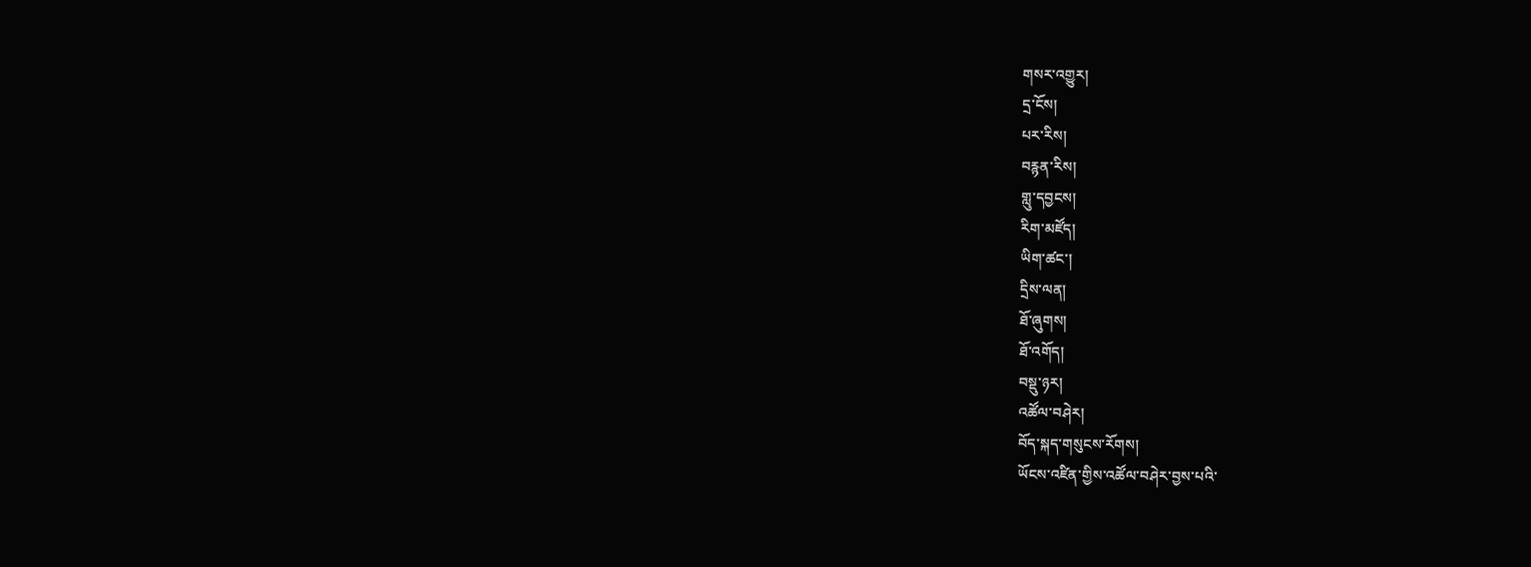གསར་འགྱུར།
དྲ་ངོས།
པར་རིས།
བརྙན་རིས།
གླུ་དབྱངས།
རིག་མཛོད།
ཡིག་ཚང་།
དྲིས་ལན།
ཐོ་ཞུགས།
ཐོ་འགོད།
བསྡུ་ཉར།
འཚོལ་བཤེར།
བོད་སྐད་གསུངས་རོགས།
ཡོངས་འཛིན་གྱིས་འཚོལ་བཤེར་བྱས་པའི་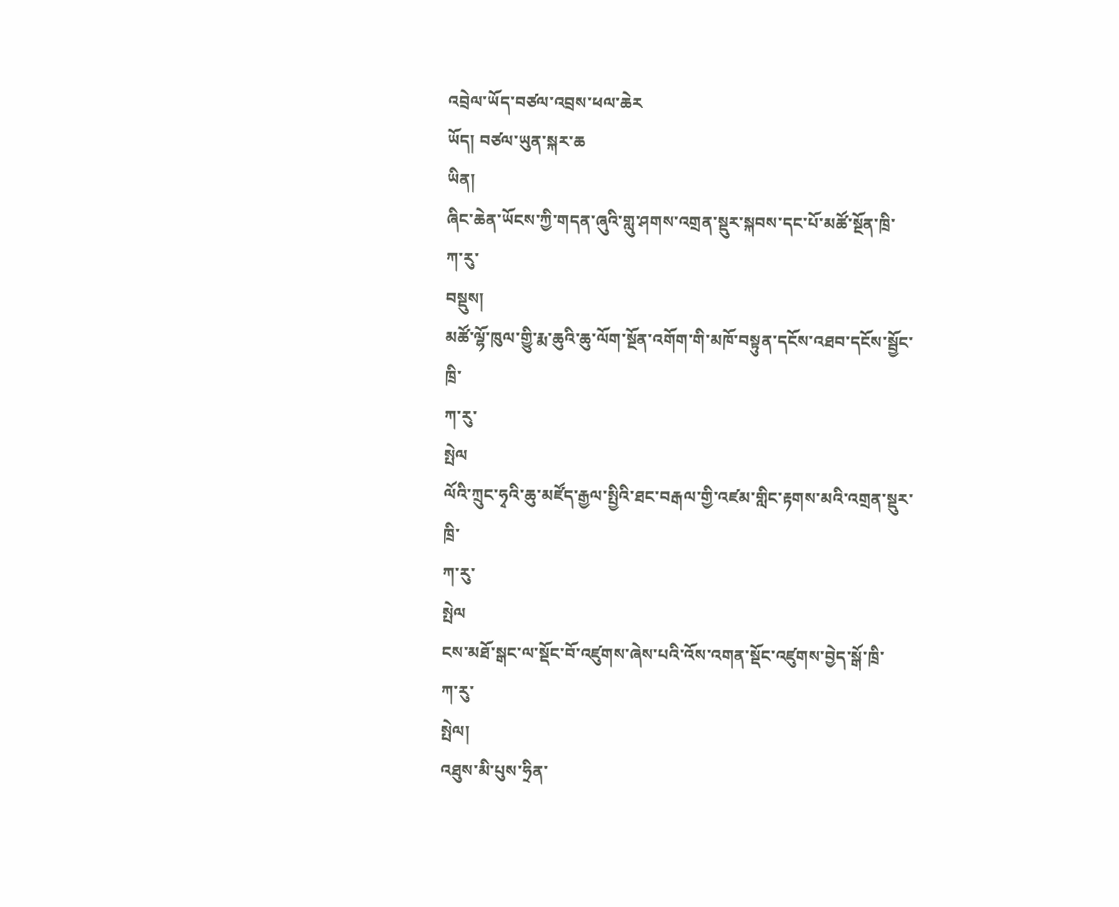འབྲེལ་ཡོད་བཙལ་འབྲས་ཕལ་ཆེར
ཡོད། བཙལ་ཡུན་སྐར་ཆ
ཡིན།
ཞིང་ཆེན་ཡོངས་ཀྱི་གདན་ཞུའི་གླུ་ཤགས་འགྲན་སྡུར་སྐབས་དང་པོ་མཚོ་སྔོན་ཁྲི་
ཀ་རུ་
བསྡུས།
མཚོ་ལྷོ་ཁུལ་གྱིུ་རྨ་ཆུའི་ཆུ་ལོག་སྔོན་འགོག་གི་མཁོ་བསྟུན་དངོས་འཐབ་དངོས་སྦྱོང་ཁྲི་
ཀ་རུ་
སྤེལ
ལོའི་ཀྲུང་ཧྭའི་ཆུ་མཛོད་རྒྱལ་སྤྱིའི་ཐང་བརྒལ་གྱི་འཛམ་གླིང་རྟགས་མའི་འགྲན་སྡུར་ཁྲི་
ཀ་རུ་
སྤེལ
ངས་མཐོ་སྒང་ལ་སྡོང་བོ་འཛུགས་ཞེས་པའི་འོས་འགན་སྡོང་འཛུགས་བྱེད་སྒོ་ཁྲི་
ཀ་རུ་
སྤེལ།
འཐུས་མི་པུས་ཧྲིན་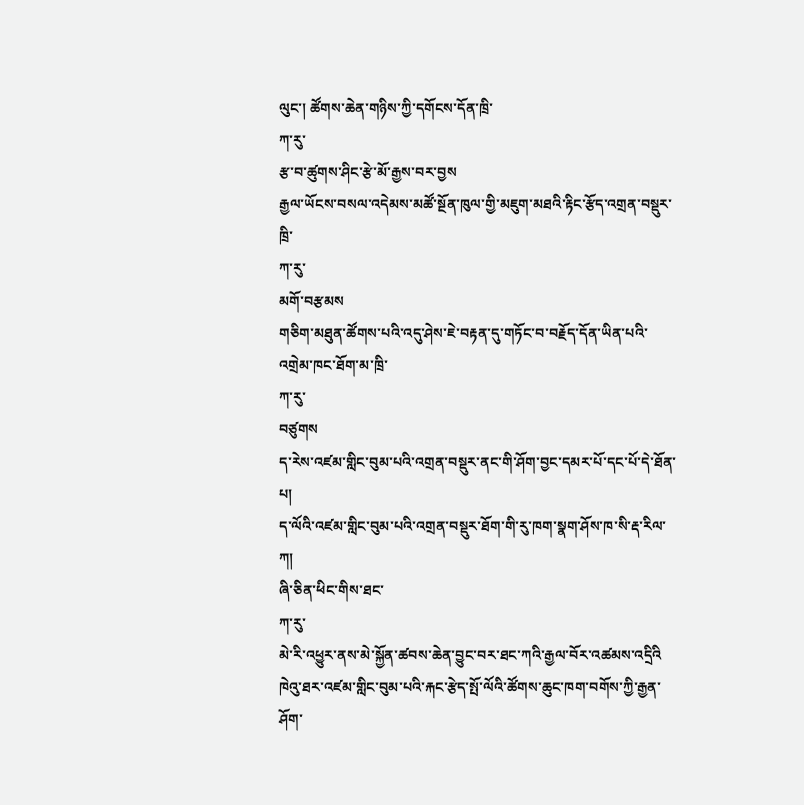ལུང་། ཚོགས་ཆེན་གཉིས་ཀྱི་དགོངས་དོན་ཁྲི་
ཀ་རུ་
རྩ་བ་ཚུགས་ཤིང་རྩེ་མོ་རྒྱས་བར་བྱས
རྒྱལ་ཡོངས་བསལ་འདེམས་མཚོ་སྔོན་ཁུལ་གྱི་མཇུག་མཐའི་རྟིང་རྩོད་འགྲན་བསྡུར་ཁྲི་
ཀ་རུ་
མགོ་བརྩམས
གཅིག་མཐུན་ཚོགས་པའི་འདུ་ཤེས་ཇེ་བརྟན་དུ་གཏོང་བ་བརྗོད་དོན་ཡིན་པའི་འགྲེམ་ཁང་ཐོག་མ་ཁྲི་
ཀ་རུ་
བཙུགས
ད་རེས་འཛམ་གླིང་བུམ་པའི་འགྲན་བསྡུར་ནང་གི་ཤོག་བྱང་དམར་པོ་དང་པོ་དེ་ཐོན་པ།
ད་ལོའི་འཛམ་གླིང་བུམ་པའི་འགྲན་བསྡུར་ཐོག་གི་རུ་ཁག་སྣག་ཤོས་ཁ་སི་རྡ་རིལ་ཀ།
ཞི་ཅིན་ཕིང་གིས་ཐང་
ཀ་རུ་
མེ་རི་འཕྱུར་ནས་མེ་སྐྱོན་ཚབས་ཆེན་བྱུང་བར་ཐང་ཀའི་རྒྱལ་བོར་འཚམས་འདྲིའི
ཁེའུ་ཐར་འཛམ་གླིང་བུམ་པའི་རྐང་རྩེད་སྤོ་ལོའི་ཚོགས་ཆུང་ཁག་བགོས་ཀྱི་རྒྱན་ཤོག་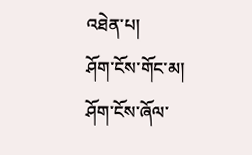འཐེན་པ།
ཤོག་ངོས་གོང་མ།
ཤོག་ངོས་ཞོལ་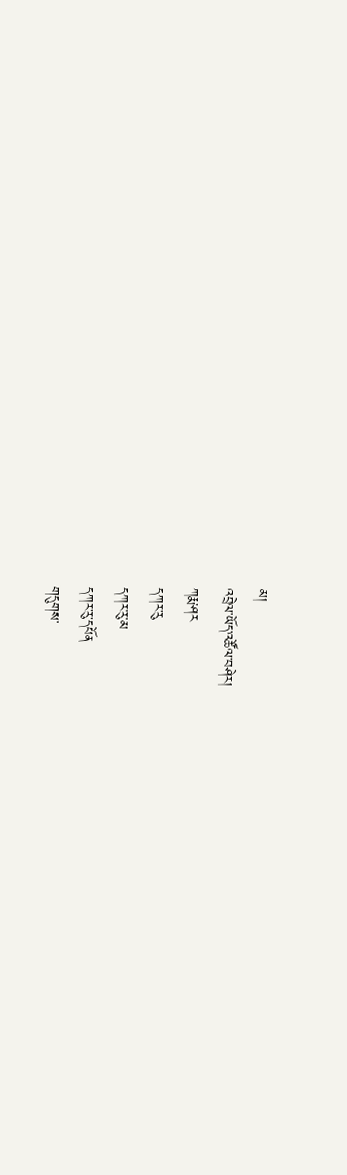མ།
འབྲེལ་ཡོད་འཚོལ་བཤེར།
ཀརྨ་ཤར
དཀར་རུ
དཀར་རུ་མ
དཀར་རུ་དཔོན
གདུགས་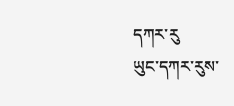དཀར་རུ
ཡུང་དཀར་རུས་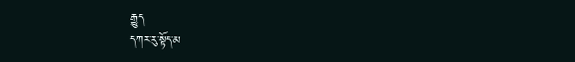རྒྱུད
དཀར་རུ་སྟོད་མ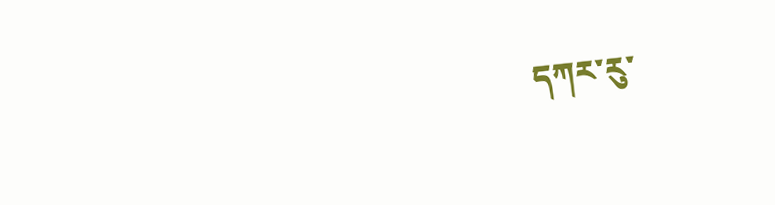དཀར་རུ་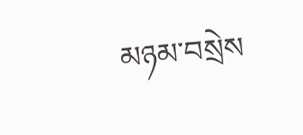མཉམ་བསྲེས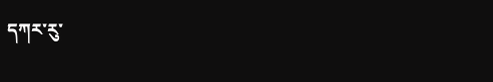དཀར་རུ་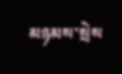མཉམས་སྲེས